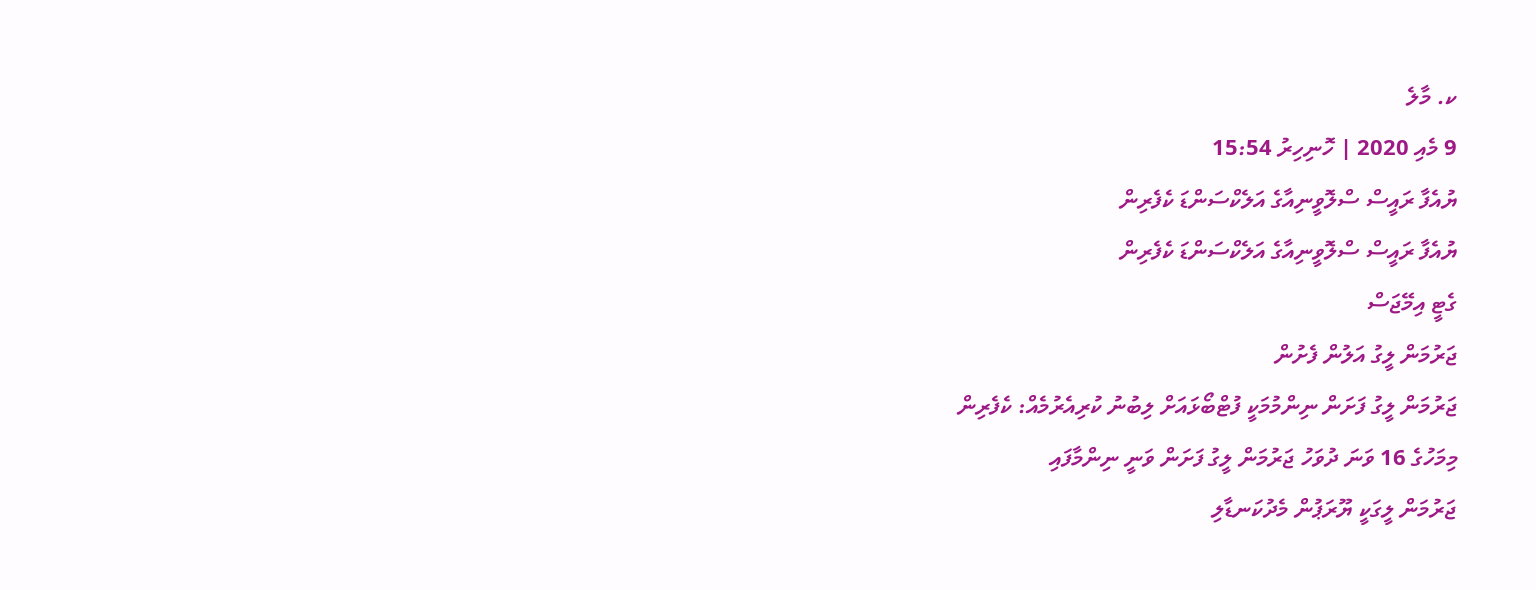ކ. މާލެ
9 މެއި 2020 | ހޮނިހިރު 15:54
ޔުއެފާ ރައީސް ސްލޮވީނިއާގެ އަލެކްސަންޑަ ކެފެރިން
ޔުއެފާ ރައީސް ސްލޮވީނިއާގެ އަލެކްސަންޑަ ކެފެރިން
ގެޓީ އިމޭޖަސް
ޖަރުމަން ލީގު އަލުން ފެށުން
ޖަރުމަން ލީގު ފަށަން ނިންމުމަކީ ފުޓްބޯޅައަށް ލިބުނު ކުރިއެރުމެއް: ކެފެރިން
މިމަހުގެ 16 ވަނަ ދުވަހު ޖަރުމަން ލީގު ފަށަން ވަނީ ނިންމާފައި
ޖަރުމަން ލީގަކީ ޔޫރަޕުން މެދުކަނޑާލި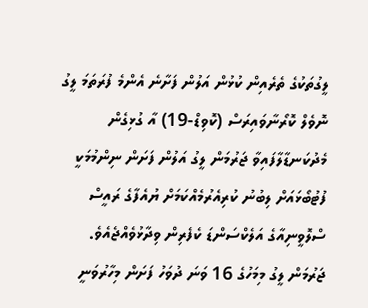ލީގުތަކުގެ ތެރެއިން ކުޅުން އަލުން ފަށާނެ އެންމެ ފުރަތަމަ ލީގު
ނޮވެލް ކޮރޯނާވައިރަސް (ކޮވިޑް-19) އާ ގުޅިގެން މެދުކަނޑާލާފައިވާ ޖަރުމަން ލީގު އަލުން ފަށަން ނިންމުމަކީ ފުޓުބޯޅައަށް ލިބުނު ކުރިއެރުމެއްކަމަށް ޔުއެފާގެ ރައީސް ސްލޮވީނިއާގެ އަލެކްސަންޑަ ކެފެރިން ވިދާޅުވެއްޖެއެވެ.
ޖަރުމަން ލީގު މިމަހުގެ 16 ވަނަ ދުވަހު ފަށަން މިހާރުވަނީ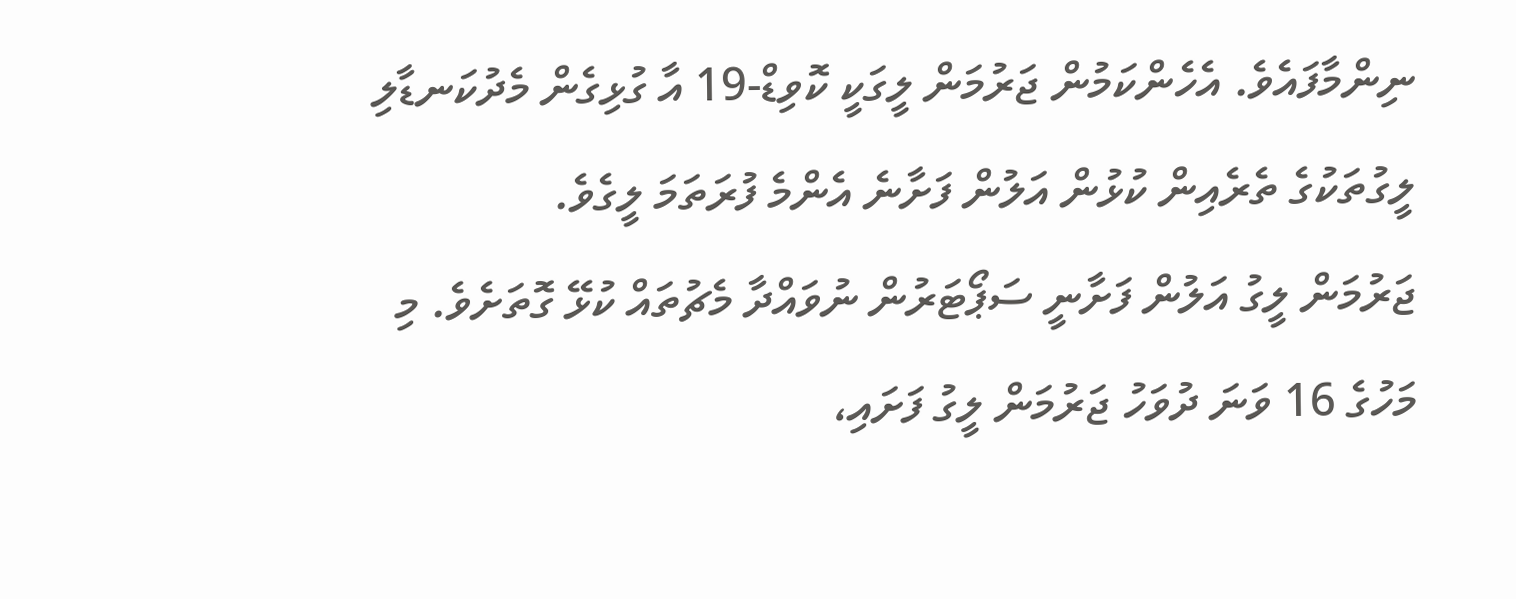ނިންމާފައެވެ. އެހެންކަމުން ޖަރުމަން ލީގަކީ ކޮވިޑް-19 އާ ގުޅިގެން މެދުކަނޑާލި ލީގުތަކުގެ ތެރެއިން ކުޅުން އަލުން ފަށާނެ އެންމެ ފުރަތަމަ ލީގެވެ.
ޖަރުމަން ލީގު އަލުން ފަށާނީ ސަޕޯޓަރުން ނުވައްދާ މެޗުތައް ކުޅޭ ގޮތަށެވެ. މި މަހުގެ 16 ވަނަ ދުވަހު ޖަރުމަން ލީގު ފަށައި،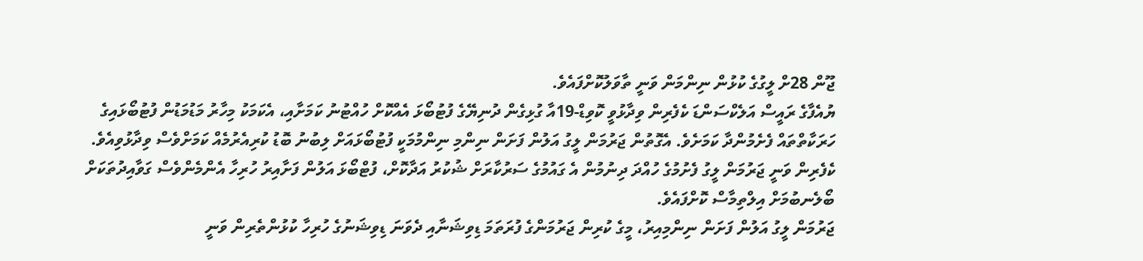ޖޫން 28ށް ލީގުގެ ކުޅުން ނިންމަން ވަނީ ތާވަލުކޮށްފައެވެ.
ޔުއެފާގެ ރައީސް އަލެކްސަންޑަ ކެފެރިން ވިދާޅުވީ ކޮވިޑް-19އާ ގުޅިގެން ދުނިޔޭގެ ފުޓުބޯޅަ އެއްކޮށް ހުއްޓުނު ކަމަށާއި، އެކަމަކު މިހާރު މަޑުމަޑުން ފުޓުބޯޅައިގެ ހަރަކާތްތައް ފެށެމުންދާ ކަމަށެވެ. އެގޮތުން ޖަރުމަން ލީގު އަލުން ފަށަން ނިންމި ނިންމުމަކީ ފުޓުބޯޅައަށް ލިބުނު ބޮޑު ކުރިއެރުމެއް ކަމަށްވެސް ވިދާޅުވިއެވެ.
ކެފެރިން ވަނީ ޖަރުމަން ލީގު ފެށުމުގެ ހުއްދަ ދިނުމުން އެ ގައުމުގެ ސަރުކާރަށް ޝުކުރު އަދާކޮށް، ފުޓްބޯޅަ އަލުން ފަށާއިރު ހުރިހާ އެންމެންވެސް ގަވާއިދުތަކަށް ބޯލެނބުމަށް އިލްތިމާސް ކޮށްފައެވެ.
ޖަރުމަން ލީގު އަލުން ފަށަން ނިންމިއިރު، މީގެ ކުރިން ޖަރުމަންގެ ފުރަތަމަ ޑިވިޝަނާއި ދެވަނަ ޑިވިޝަނުގެ ހުރިހާ ކުޅުންތެރިން ވަނީ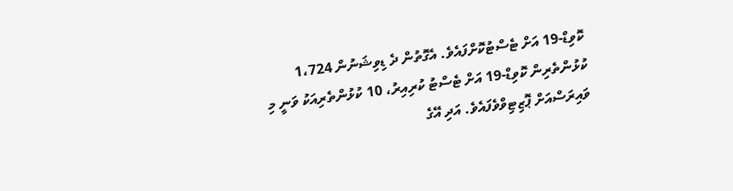ކޮވިޑް-19 އަށް ޓެސްޓުކޮށްފައެވެ. އެގޮތުން ދެ ޑިވިޝަނުން 1،724 ކުޅުންތެރިން ކޮވިޑް-19 އަށް ޓެސްޓު ކުރިއިރު، 10 ކުޅުންތެރިއަކު ވަނީ މި ވައިރަސްއަށް ޕޮޒިޓިވްވެފައެވެ. އަދި އޭގެ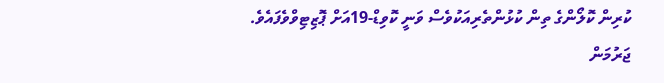ކުރިން ކޮލޯންގެ ތިން ކުޅުންތެރިއަކުވެސް ވަނީ ކޮވިޑް-19އަށް ޕޮޒިޓިވްވެފައެވެ.
ޖަރުމަން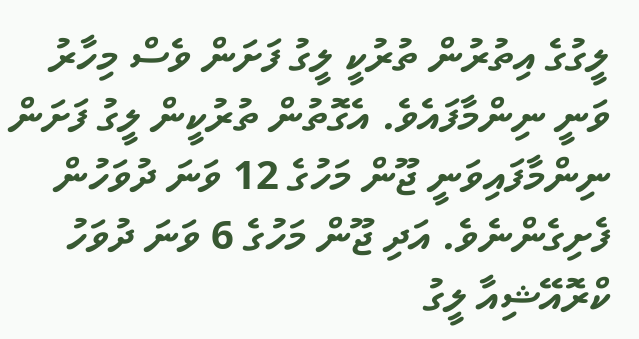ލީގުގެ އިތުރުން ތުރުކީ ލީގު ފަށަން ވެސް މިހާރު ވަނީ ނިންމާފައެވެ. އެގޮތުން ތުރުކީން ލީގު ފަށަން ނިންމާފައިވަނީ ޖޫން މަހުގެ 12 ވަނަ ދުވަހުން ފެށިގެންނެވެ. އަދި ޖޫން މަހުގެ 6 ވަނަ ދުވަހު ކްރޮއޭޝިއާ ލީގު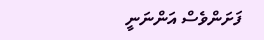ފަށަންވެސް އަންނަނީ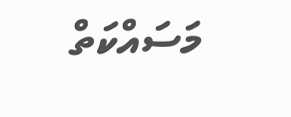މަސައްކަތް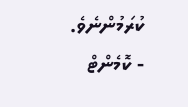ކުރަމުންނެވެ.
- ކޮމެންޓް